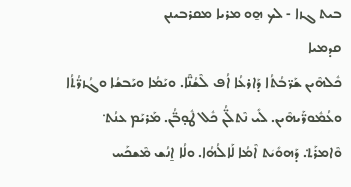ܒܝܬ ܓܙܐ - ܠܟ ܗ̱ܘ ܡܪܝܐ ܡܩܪܒܝܢܢ
ܩܕܡܝܐ
ܟܽܠܗܶܝܢ ܫܰܪ̈ܒܳܬܳܐ ܕܰܐܪܥܳܐ ܐܳܦ ܠܶܫܳܢ̈ܶܐ. ܘܝܰܡܳܐ ܘܝܰܒܫܳܐ ܘܓܳܙܪ̈ܳܬܳܐ ܘܥܳܡܽܘܪ̈ܰܝܗܶܝܢ. ܠܺܝ ܢܶܬܠ̈ܳܢ ܟܽܠ ܛܽܘ̣ܒ̈ܳܢ. ܡܰܪܝܰܡ ܥܢܳܬ݀ ܘܶܐܡܪܰܬ݀. ܕܰܗܘܺܝܿܬ ܐܶܡܳܐ ܠܰܐܠܳܗܳܐ. ܘܠܳܐ ܐ̱ܢܳܫ ܡܶܫܟܰܚ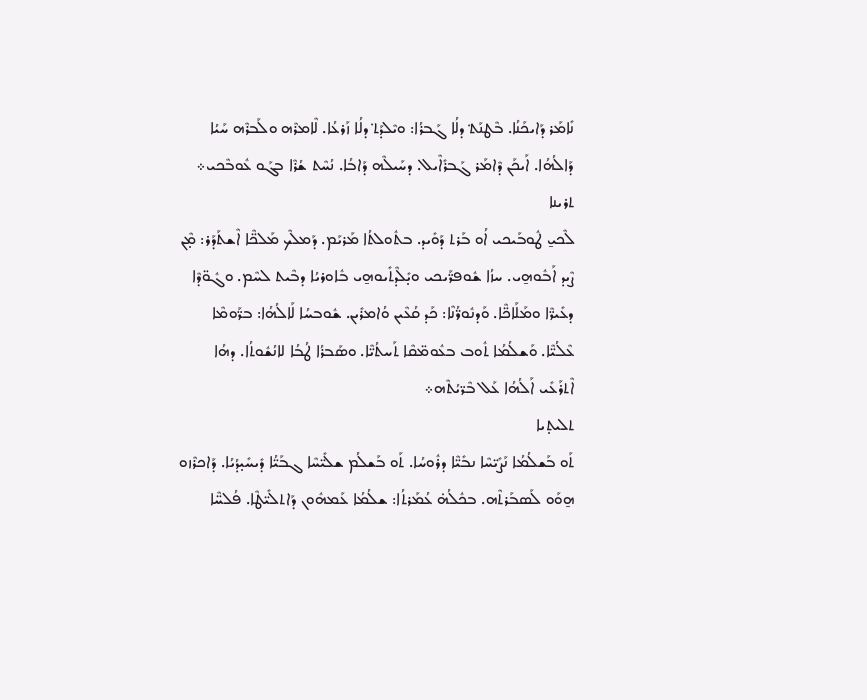ܢܺܐܡܰܪ ܕܰܐܝܟܰܢܳܐ. ܒܶܛܢܰܬ݀ ܕܠܳܐ ܓܰܒܪܳܐ: ܘܝܶܠܕܰܬ݀ ܕܠܳܐ ܙܰܪܥܳܐ. ܠܶܐܡܪܶܗ ܘܠܰܒܪܶܗ ܚܰܝܳܐ ܕܰܐ‌ܠܳܗܳܐ. ܐܰܝܟܰܢ ܕܶܐܡܰܪ ܓܰܒܪܺܐܶܝܠ. ܕܚܰܝܠܶܗ ܕܰܐܒܳܐ. ܢܳܚܶܬ ܫܳܪܶܐ ܒܓܰܘ ܥܽܘܒܶܟܝ܀
ܬܪܝܢܐ
ܠܶܟܝ̱ ܛܽܘܒܰܝܟܝ ܐܳܘ ܒܰܪܬ ܕܰܘܺܝܕ. ܒܬܽܘܠܬܳܐ ܡܰܪܝܰܡ. ܕܰܡܠܶܟ ܡܰܠܟ̈ܶܐ ܐܶܫܬܰܕܰܪ: ܡ̣ܶܢ ܨܶܝܕ ܐܰܒܽܘܗ̱ܝ. ܚܙܳܐ ܫܽܘܦܪ̈ܰܝܟܝ ܘܝ̣ܺܠܶܕܬܺܝܘܗ̱ܝ ܒܽܐܘܪܝܳܐ ܕܒܶܝܬ ܠܚܶܡ. ܘܓܽܘ̈ܕܶܐ ܕܥܺܝܪ̈ܶܐ ܘܡܰܠܰܐܟ̈ܶܐ. ܘܰܕܢܽܘܪ̈ܳܢܶܐ: ܟܰܕ ܩܳܥܶܝܢ ܘܳܐܡܪܺܝܢ. ܫܽܘܒܚܳܐ ܠܰܐܠܳܗܳܐ: ܒܪ̈ܰܘܡܶܐ ܥܶܠܳܝ̈ܶܐ. ܘܰܫܠܳܡܳܐ ܬܽܘܒ ܒܥܽܘܡ̈ܩܶܐ ܬܰܚܬܳܝ̈ܶܐ. ܘܣܰܒܪܳܐ ܛܳܒܳܐ ܠܐܢܳܫܽܘܬܳܐ. ܕܗܳܐ ܐܶܬܪܰܥܺܝ ܐܰ‌ܠܳܗܳܐ ܥܰܠ ܒܶܪ̈ܝܳܬܶܗ܀
ܬܠܝܬ̣ܝܐ
ܬܰܘ ܒܰܫܠܳܡܳܐ ܢܰܨܺܝ̈ܚܶܐ ܢܒܺܝ̈ܶܐ ܕܪܽܘܚܳܐ. ܬܰܘ ܒܰܫܠܳܡ ܫܠܺܝ̈ܚܶܐ ܓܒܰܝ̈ܳܐ ܕܺܝܚܺܝ̣ܕܳܝܳܐ. ܕܰܐܟܪܶܙܘ ܗ̱ܘܰܘ ܠܰܣܒܰܪܬܶܗ. ܒܟܽܠܳܗ̇ ܥܳܡܰܪܬܳܐ: ܫܠܳܡܳܐ ܥܰܡܗܽܘܢ ܕܰܐܬܠܺܝ̈ܛܶܐ. ܦܳܠܚ̈ܶܐ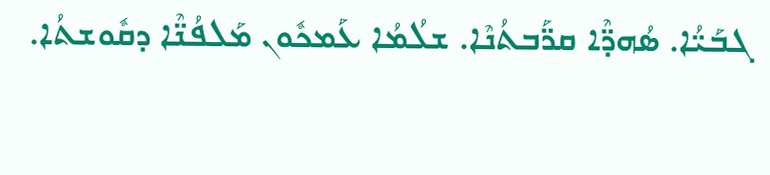ܓܒܰܝ̈ܳܐ. ܣܳܗܕ̈ܶܐ ܩܪ̈ܰܒܬܳܢܶܐ. ܫܠܳܡܳܐ ܥܰܡܟܽܘܢ ܡܰܠܦܳܢ̈ܶܐ ܕܩܽܘܫܬܳܐ.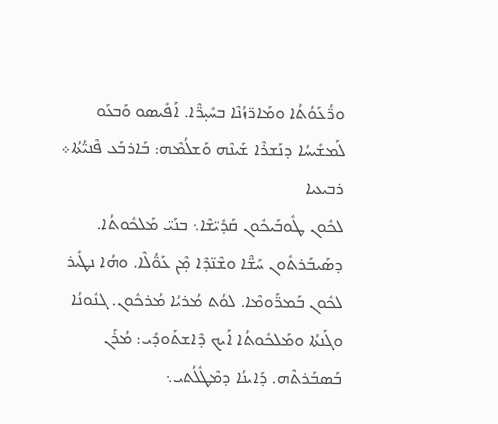ܘܪ̈ܳܥܰܘܳܬܳܐ ܘܡܰܐܪ̈ܙܳܢܶܐ ܒܚܺܝ̣ܪ̈ܶܐ. ܐܰܦܺܝܣܘ ܘܰܒܥܰܘ ܠܰܡܫܺܝܚܳܐ ܕܢܰܫܪܶܐ ܫܰܝܢܶܗ ܘܰܫܠܳܡܶܗ: ܒܰܐܪܒܰܥ ܦܶܢܝ̈ܳܬܳܐ܀
ܪܒܝܥܝܐ
ܠܟܽܘܢ ܛܽܘܒܰܝܟܽܘܢ ܩܰܕܺܝ̈ܫܶܐ܆ ܒܢܰܝ̈ ܡܰܠܟܽܘܬܳܐ. ܕܣܰܝܒܰܪܬܽܘܢ ܚܰܫ̈ܶܐ ܘܫܶܢ̈ܕܶܐ ܡ̣ܶܢ ܥܰܘ̈ܳܠܶܐ. ܘܗܳܐ ܢܛܺܝܪ ܠܟܽܘܢ ܒܰܡܪ̈ܰܘܡܶܐ. ܠܘܳܬ ܡܳܪܝܳܐ ܡܳܪܟܽܘܢ. ܓܢܽܘܢܳܐ ܘܓܰܢܬܳܐ ܘܡܰܠܟܽܘܬܳܐ ܐܰܝܟ ܕܶܐܫܬܰܘܕܺܝ: ܡܳܪܰܢ ܒܰܣܒܰܪܬܶܗ. ܕܰܐܝܢܳܐ ܕܡܶܛܽܠܳܬܝ܆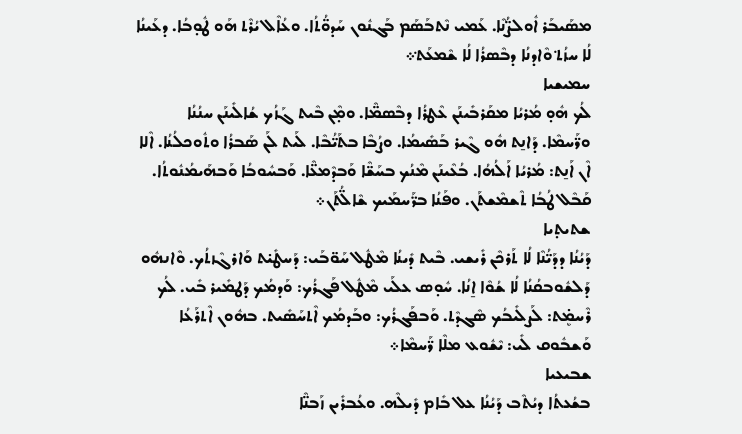ܡܣܰܝܒܰܪ ܐܽܘܠܨ̈ܳܢܶܐ. ܥܰܡܝ ܢܶܬܒܰܣܰܡ ܒܰܓܢܽܘܢ ܚܰܕܘ̈ܳܬܳܐ. ܘܥܳܐܶܠ ܝܳܪܶܬ ܗܰܘ ܛܽܘ̣ܒܳܐ. ܕܥܰܝܢܳܐ ܠܳܐ ܚܙܳܬ݀ ܘܶܐܕܢܳܐ ܕܒܶܣܪܳܐ ܠܳܐ ܫܶܡܥܰܬ݀܀
ܚܡܝܫܝܐ
ܠܳܟ ܗܽܘ̣ ܡܳܪܝܳܐ ܡܩܰܪܒܺܝܢܰܢ ܥܶܛܪܳܐ ܕܒܶܣܡ̈ܶܐ. ܘܡ̣ܶܢ ܒܶܝܬ ܓܰܙܳܟ ܫܳܐܠܺܝܢܰܢ ܚܢܳܢܳܐ ܘܪ̈ܰܚܡܶܐ. ܕܰܐܢ̱ܬ ܗܽܘ ܓܶܝܪ ܒܰܣܺܝܡܳܐ. ܘܨܳܒܶܐ ܒܬܰܝ̈ܳܒܶܐ. ܠܰܝܬ ܠܰܢ ܣܰܒܪܳܐ ܘܬܽܘܟܠܳܢܳܐ. ܐܶܠܐ ܐܶܢ ܐܰܢ̱ܬ: ܡܳܪܝܳܐ ܐܰ‌ܠܳܗܳܐ. ܒܳܥܶܝܢܰܢ ܡܶܢܳܟ ܒܚܰܫ̈ܶܐ ܘܰܒܕܶܡܥ̈ܶܐ. ܘܰܒܚܽܘܒܳܐ ܘܰܒܗܰܝܡܳܢܽܘܬܳܐ. ܩܰܒܶܠ ܛܳܒܳܐ ܬܶܫܡܶܫܬܰܢ. ܘܦܰܢܳܐ ܒܪ̈ܰܚܡܰܝܟ ܫܶܐܠ̈ܳܬܰܢ܀
ܫܬܝܬ̣ܝܐ
ܕܰܝܳܢܳܐ ܕܕܰܝ̈ܳܢܶܐ ܠܳܐ ܬܰܪܟܶܢ ܪܺܝܫܝ. ܒܶܝܬ ܕܺܝܢܳܐ ܡܶܛܽܠ ܚܰܘ̈ܒܰܝ: ܕܰܚܛܺܝ̇ܬ ܘܰܐܪܓܶܙܬܳܟ. ܘܶܐܢܗܽܘ ܕܰܠܫܽܘܒܩܳܢܳܐ ܠܳܐ ܫܳܘܶܐ ܐ̱ܢܳܐ. ܚܽܘ̣ܣ ܥܠܰܝ ܡܶܛܽܠ ܦܰܓܪܳܟ: ܘܰܕܡܳܟ ܕܰܛܡܺܝܪ ܒܺܝ. ܠܳܟ ܪܶܚܡܷ̇ܬ: ܠܰܨܠܺܝܒܳܟ ܣܶܓܕܶܬ. ܘܰܒܦܰܓܪܳܟ: ܘܒܰܕܡܳܟ ܐܶܬܚܰܣܺܝܬ. ܒܗܽܘܢ ܐܶܬܪܰܥܳܐ ܘܰܫܒܽܘܩ ܠܺܝ: ܝܶܫܽܘܥ ܡܠܶܐ ܪ̈ܰܚܡܶܐ܀
ܫܒܝܥܝܐ
ܒܫܳܥܬܳܐ ܕܝܳܬܶܒ ܕܰܝܳܢܳܐ ܥܠ ܒܺܐܡ ܕܺܝܠܶܗ. ܘܥܳܒܪܺܝܢ ܙܰܒܢ̈ܶܐ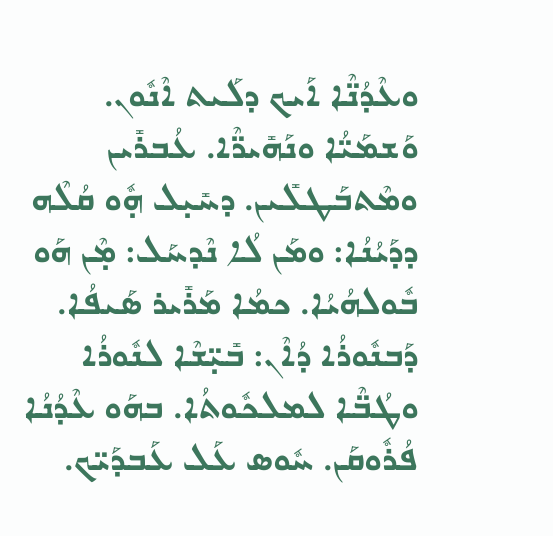ܘܥܶܕܳܢ̈ܶܐ ܐܰܝܟ ܕܠܰܝܬ ܐܶܢܽܘܢ. ܘܰܫܡܰܝ̈ܳܐ ܘܢܰܗܺܝܪ̈ܶܐ. ܥܳܒܪܺܝܢ ܘܡܶܬܒܰܛܠܺܝܢ. ܕܚܺܝ̣ܠ ܗ̣ܽܘ ܩܳܠܶܗ ܕܕܰܝܳܢܳܐ: ܘܡܰܢ ܠܳܐ ܢܶܕܚܰܠ: ܡ̣ܶܢ ܗܰܘ ܒܽܘܠܗܳܝܳܐ. ܟܡܳܐ ܡܰܪܺܝܪ ܣܰܝܦܳܐ. ܕܰܒܢܽܘܪܳܐ ܕܳܐܶܢ: ܒܺܝ̣̈ܫܶܐ ܠܢܽܘܪܳܐ ܘܛܳܒ̈ܶܐ ܠܡܠܟܽܘܬܳܐ. ܒܗܰܘ ܥܶܕܳܢܳܐ ܦܳܪܽܘܩܰܢ. ܚܽܘܣ ܥܰܠ ܥܰܒܕܰܝ̈ܟ.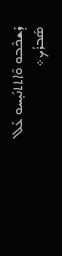ܕܰܫܟܶܒܘ ܘܶܐܬܬܢܺܝ̣ܚܘ ܥܰܠ ܣܰܒܪܳܟ܀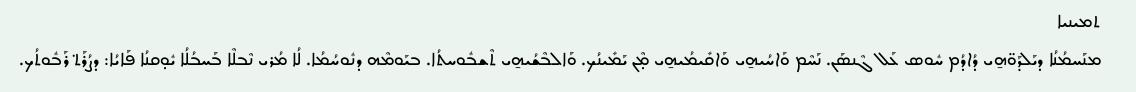ܬܡܝܢܝܐ
ܡܢܰܚܡܳܢܳܐ ܕܝܰܠܕܰܘ̈ܗ̱ܝ ܕܳܐܕܳܡ ܚܽܘܣ ܥܰܠ ܓܶܢܣܰܢ. ܢܰܚܶܡ ܘܰܐܚܳܝܗ̱ܝ ܘܰܐܩܺܝܡܳܝܗ̱ܝ ܡ̣ܶܢ ܝܰܡܺܝܢܳܟ. ܘܰܐ‌ܠܒܶܫܳܝܗ̱ܝ ܬܶܫܒܽܘܚܬܳܐ. ܒܝܰܘܡܶܗ ܕܢܽܘܚܳܡܳܐ. ܠܳܐ ܡܳܪܝ ܢܶܒܠܶܐ ܒܰܚܒܳܠܳܐ ܝܽܘ̣ܩܢܳܐ ܦܰܐܝܳܐ: ܕܨܳܪܰܬ݀ ܪܰܒܽܘܬܳܟ.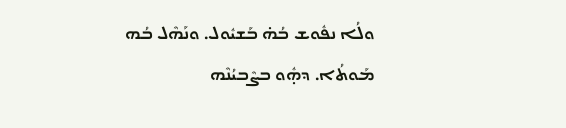ܘܠܳܐ ܢܦܽܘܫ ܒܳܗ̇ ܒܰܫܝܽܘܠ. ܘܢܰܗܶܠ ܒܳܗ ܡܰܘܬܳܐ. ܕܗ̣ܽܘ ܒܨܶܒܝܳܢܶܗ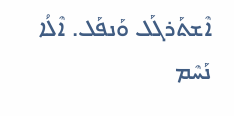ܐܶܫܬܰܪܓܰܠ ܘܰܢܦܰܠ. ܐܶܠܳܐ ܢܰܚܶܡ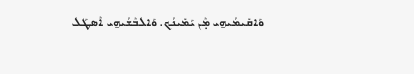ܘܰܐܩܺܝܡܳܝܗ̱ܝ ܡ̣ܶܢ ܝܰܡܺܝܢܳܟ. ܘܰܐ‍ܠܒܶܫܳܝܗ̱ܝ ܐܶܣܛܰܠ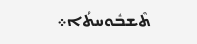ܬܶܫܒܽܘܚܬܳܐ܀